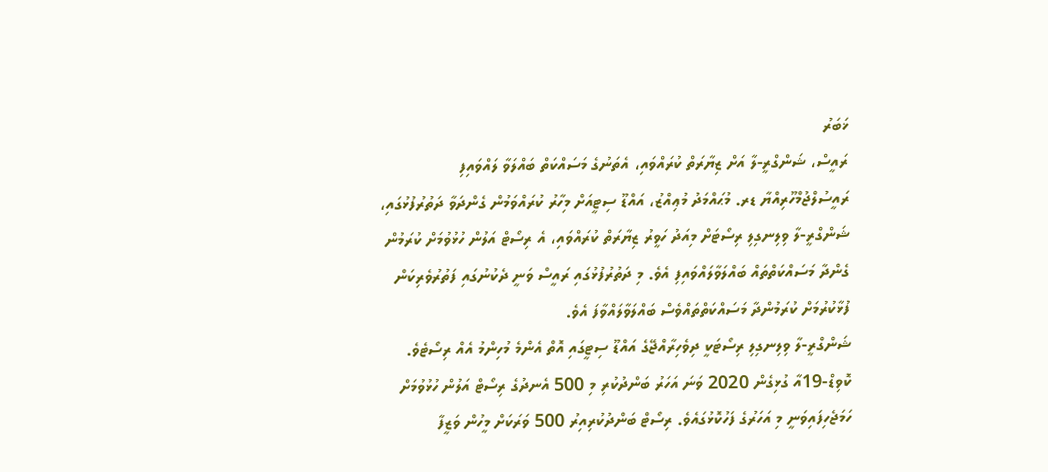ޚަބަރު
ރައީސް، ޝަންގްރީ-ލާ އަށް ޒިޔާރަތް ކުރައްވައި، އެތަނުގެ މަސައްކަތް ބައްލަވާ ލައްވައިފި
ރައީސުލްޖުމްހޫރިއްޔާ ޑރ. މުޙައްމަދު މުޢިއްޒު، އައްޑޫ ސިޓީއަށް މިހާރު ކުރައްވަމުން ގެންދަވާ ދަތުރުފުޅުގައި، ޝަންގްރީ-ލާ ވިލިނގިލި ރިސޯޓަށް މިއަދު ހަވީރު ޒިޔާރަތް ކުރައްވައި، އެ ރިސޯޓް އަލުން ހުޅުވުމަށް ކުރަމުން ގެންދާ މަސައްކަތްތައް ބައްލަވާލައްވައިފި އެވެ. މި ދަތުރުފުޅުގައި ރައީސް ވަނީ ދެކުނުގައި ފަތުރުވެރިކަން ފުޅާކުރުމަށް ކުރަމުންދާ މަސައްކަތްތައްވެސް ބައްލަވާލައްވާފަ އެވެ.
ޝަންގްރީ-ލާ ވިލިނގިލި ރިސޯޓަކީ ދިވެހިރާއްޖޭގެ އައްޑޫ ސިޓީގައި އޮތް އެންމެ މުހިންމު އެއް ރިސޯޓެވެ. ކޮވިޑް-19އާ ގުޅިގެން 2020 ވަނަ އަހަރު ބަންދުކުރި މި 500 އެނދުގެ ރިސޯޓް އަލުން ހުޅުވުމަށް ހަމަޖެހިފައިވަނީ މި އަހަރުގެ ފަހުކޮޅުގައެވެ. ރިސޯޓް ބަންދުކުރިއިރު 500 ވަރަކަށް މީހުން ވަޒީފާ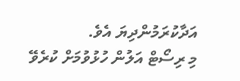އަދާކުރަމުންދިޔަ އެވެ.
މި ރިސޯޓް އަލުން ހުޅުވުމަށް ކުރެވޭ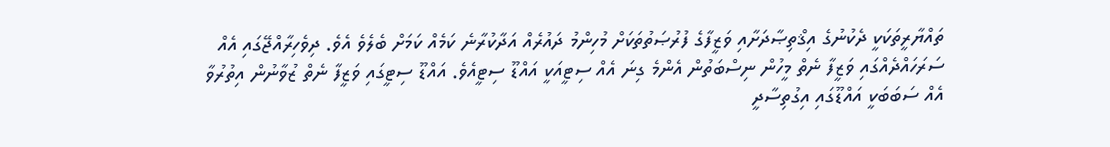ތައްޔާރީތަކަކީ ދެކުނުގެ އިޤްތިޞާދަށާއި ވަޒީފާގެ ފުރުޞަތުތަކަށް މުހިންމު ދައުރެއް އަދާކުރާނެ ކަމެއް ކަމަށް ބެލެވެ އެވެ. ދިވެހިރާއްޖޭގައި އެއް ސަރަހައްދެއްގައި ވަޒީފާ ނެތް މީހުން ނިސްބަތުން އެންމެ ގިނަ އެއް ސިޓީއަކީ އައްޑޫ ސިޓީއެވެ. އައްޑޫ ސިޓީގައި ވަޒީފާ ނެތް ޒުވާނުން އިތުރުވާ އެއް ސަބަބަކީ އައްޑޫގައި އިގުތިސާދީ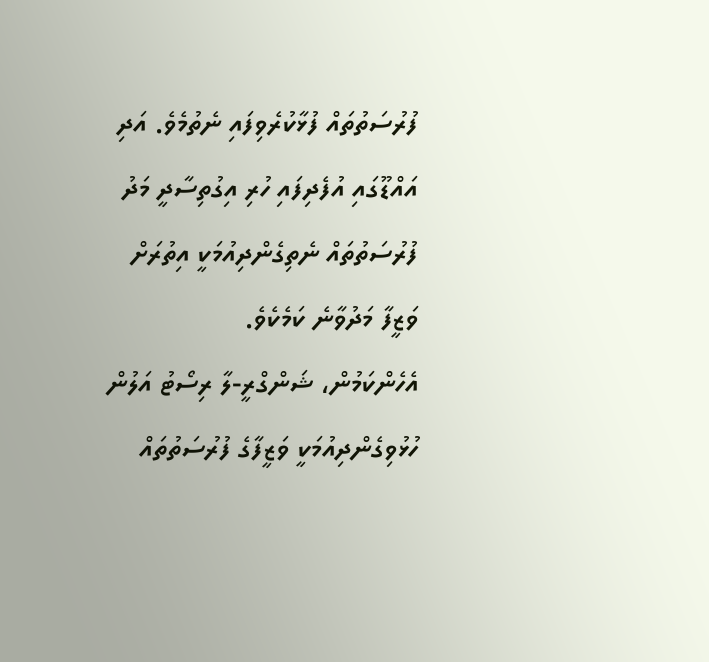ފުރުސަތުތައް ފުޅާކުރެވިފައި ނެތުމެވެ. އަދި އައްޑޫގައި އުފެދިފައި ހުރި އިގުތިސާދީ މަދު ފުރުސަތުތައް ނެތިގެންދިއުމަކީ އިތުރަށް ވަޒީފާ މަދުވާނެ ކަމެކެވެ.
އެހެންކަމުން، ޝަންގްރީ-ލާ ރިސޯޓު އަލުން ހުޅުވިގެންދިއުމަކީ ވަޒީފާގެ ފުރުސަތުތައް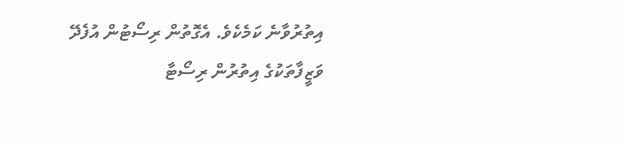އިތުރުވާނެ ކަމެކެވެ. އެގޮތުން ރިސޯޓުން އުފެދޭ ވަޒީފާތަކުގެ އިތުރުން ރިސޯޓާ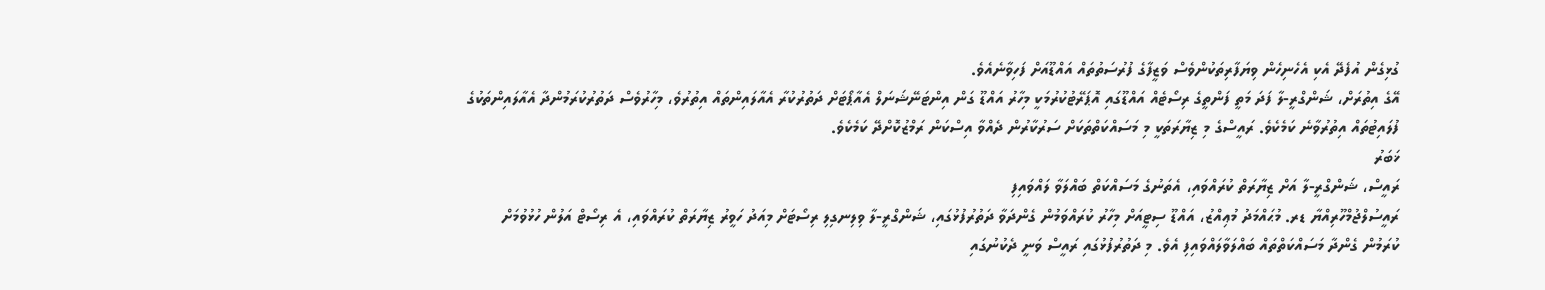ގުޅިގެން އުފެދޭ އެކި އެހެނިހެން ވިޔަފާރިތަކުންވެސް ވަޒީފާގެ ފުރުސަތުތައް އައްޑޫއަށް ފަހިވާނެއެވެ.
އޭގެ އިތުރަށް، ޝަންގްރީ-ލާ ފަދަ މަތީ ފަންތީގެ ރިސޯޓެއް އައްޑޫގައި އޮޕަރޭޓުކުރުމަކީ މިހާރު އައްޑޫ ގަން އިންޓަނޭޝަނަލް އެއާޕޯޓަށް ދަތުރުކުރާ އެއާލައިންތައް އިތުރުވެ، މިހާރުވެސް ދަތުރުކުރަމުންދާ އެއާލައިންތަކުގެ ފުލައިޓުތައް އިތުރުވާނެ ކަމެކެވެ. ރައީސްގެ މި ޒިޔާރަތަކީ މި މަސައްކަތްތަކަށް ސަރުކާރުން ދެއްވާ އިސްކަން ރަމްޒުކޮށްދޭ ކަމެކެވެ.
ޚަބަރު
ރައީސް، ޝަންގްރީ-ލާ އަށް ޒިޔާރަތް ކުރައްވައި، އެތަނުގެ މަސައްކަތް ބައްލަވާ ލައްވައިފި
ރައީސުލްޖުމްހޫރިއްޔާ ޑރ. މުޙައްމަދު މުޢިއްޒު، އައްޑޫ ސިޓީއަށް މިހާރު ކުރައްވަމުން ގެންދަވާ ދަތުރުފުޅުގައި، ޝަންގްރީ-ލާ ވިލިނގިލި ރިސޯޓަށް މިއަދު ހަވީރު ޒިޔާރަތް ކުރައްވައި، އެ ރިސޯޓް އަލުން ހުޅުވުމަށް ކުރަމުން ގެންދާ މަސައްކަތްތައް ބައްލަވާލައްވައިފި އެވެ. މި ދަތުރުފުޅުގައި ރައީސް ވަނީ ދެކުނުގައި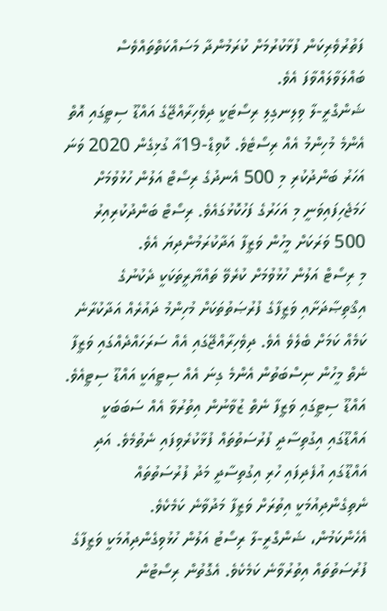ފަތުރުވެރިކަން ފުޅާކުރުމަށް ކުރަމުންދާ މަސައްކަތްތައްވެސް ބައްލަވާލައްވާފަ އެވެ.
ޝަންގްރީ-ލާ ވިލިނގިލި ރިސޯޓަކީ ދިވެހިރާއްޖޭގެ އައްޑޫ ސިޓީގައި އޮތް އެންމެ މުހިންމު އެއް ރިސޯޓެވެ. ކޮވިޑް-19އާ ގުޅިގެން 2020 ވަނަ އަހަރު ބަންދުކުރި މި 500 އެނދުގެ ރިސޯޓް އަލުން ހުޅުވުމަށް ހަމަޖެހިފައިވަނީ މި އަހަރުގެ ފަހުކޮޅުގައެވެ. ރިސޯޓް ބަންދުކުރިއިރު 500 ވަރަކަށް މީހުން ވަޒީފާ އަދާކުރަމުންދިޔަ އެވެ.
މި ރިސޯޓް އަލުން ހުޅުވުމަށް ކުރެވޭ ތައްޔާރީތަކަކީ ދެކުނުގެ އިޤްތިޞާދަށާއި ވަޒީފާގެ ފުރުޞަތުތަކަށް މުހިންމު ދައުރެއް އަދާކުރާނެ ކަމެއް ކަމަށް ބެލެވެ އެވެ. ދިވެހިރާއްޖޭގައި އެއް ސަރަހައްދެއްގައި ވަޒީފާ ނެތް މީހުން ނިސްބަތުން އެންމެ ގިނަ އެއް ސިޓީއަކީ އައްޑޫ ސިޓީއެވެ. އައްޑޫ ސިޓީގައި ވަޒީފާ ނެތް ޒުވާނުން އިތުރުވާ އެއް ސަބަބަކީ އައްޑޫގައި އިގުތިސާދީ ފުރުސަތުތައް ފުޅާކުރެވިފައި ނެތުމެވެ. އަދި އައްޑޫގައި އުފެދިފައި ހުރި އިގުތިސާދީ މަދު ފުރުސަތުތައް ނެތިގެންދިއުމަކީ އިތުރަށް ވަޒީފާ މަދުވާނެ ކަމެކެވެ.
އެހެންކަމުން، ޝަންގްރީ-ލާ ރިސޯޓު އަލުން ހުޅުވިގެންދިއުމަކީ ވަޒީފާގެ ފުރުސަތުތައް އިތުރުވާނެ ކަމެކެވެ. އެގޮތުން ރިސޯޓުން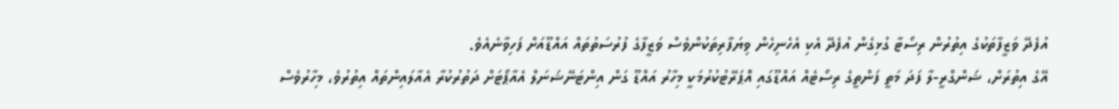އުފެދޭ ވަޒީފާތަކުގެ އިތުރުން ރިސޯޓާ ގުޅިގެން އުފެދޭ އެކި އެހެނިހެން ވިޔަފާރިތަކުންވެސް ވަޒީފާގެ ފުރުސަތުތައް އައްޑޫއަށް ފަހިވާނެއެވެ.
އޭގެ އިތުރަށް، ޝަންގްރީ-ލާ ފަދަ މަތީ ފަންތީގެ ރިސޯޓެއް އައްޑޫގައި އޮޕަރޭޓުކުރުމަކީ މިހާރު އައްޑޫ ގަން އިންޓަނޭޝަނަލް އެއާޕޯޓަށް ދަތުރުކުރާ އެއާލައިންތައް އިތުރުވެ، މިހާރުވެސް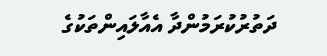ދަތުރުކުރަމުންދާ އެއާލައިންތަކުގެ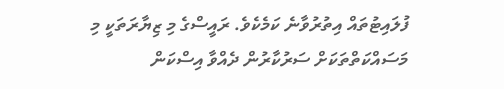ފުލައިޓުތައް އިތުރުވާނެ ކަމެކެވެ. ރައީސްގެ މި ޒިޔާރަތަކީ މި މަސައްކަތްތަކަށް ސަރުކާރުން ދެއްވާ އިސްކަން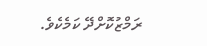ރަމްޒުކޮށްދޭ ކަމެކެވެ.